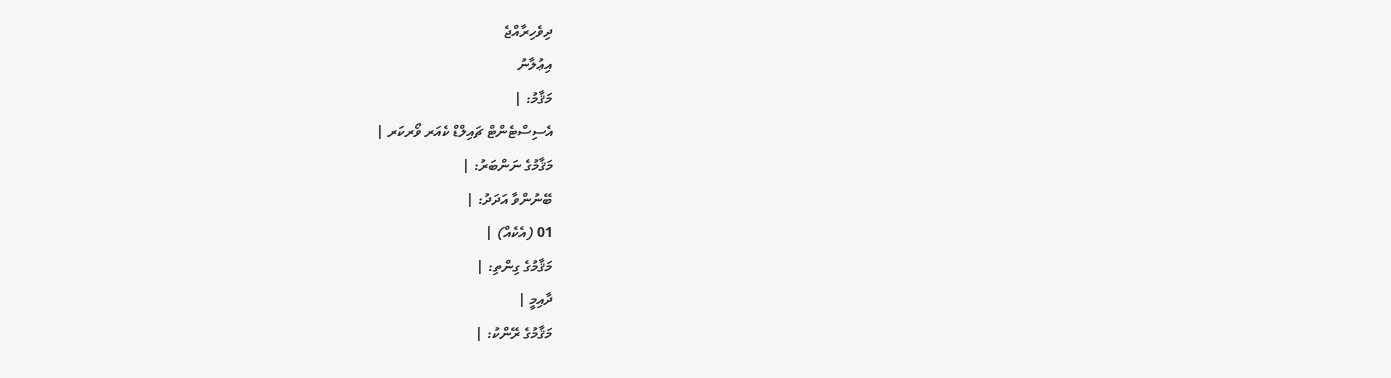ދިވެހިރާއްޖެ
އިޢުލާނު
މަޤާމު: |
އެސިސްޓެންޓް ޗައިލްޑް ކެއަރ ވޯރކަރ |
މަޤާމުގެ ނަންބަރު: |
ބޭނުންވާ އަދަދު: |
01 (އެކެއް) |
މަޤާމުގެ ގިންތި: |
ދާއިމީ |
މަޤާމުގެ ރޭންކު: |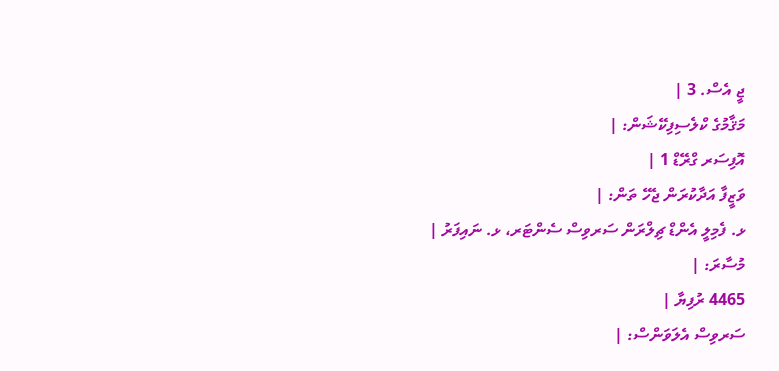ޖީ އެސް. 3 |
މަޤާމުގެ ކްލެސިފިކޭޝަން: |
އޮފިސަރ ގްރޭޑް 1 |
ވަޒީފާ އަދާކުރަން ޖެހޭ ތަން: |
ޅ. ފެމިލީ އެންޑް ޗިލްރަން ސަރވިސް ސެންޓަރ، ޅ. ނައިފަރު |
މުސާރަ: |
4465 ރުފިޔާ |
ސަރވިސް އެލަވަންސް: |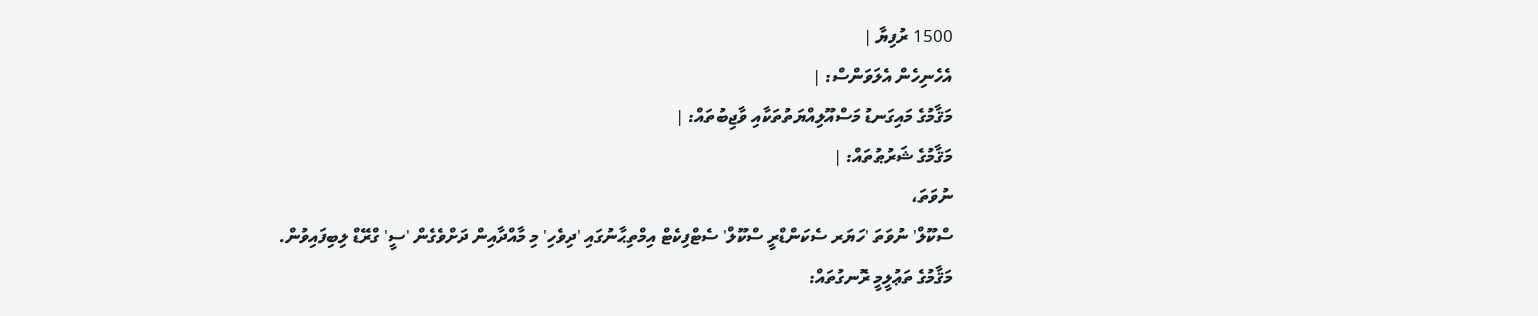1500 ރުފިޔާ |
އެހެނިހެން އެލަވަންސް: |
މަޤާމުގެ މައިގަނޑު މަސްއޫލިއްޔަތުތަކާއި ވާޖިބުތައް: |
މަޤާމުގެ ޝަރުޠުތައް: |
ނުވަތަ،
ސްކޫލް' ނުވަތަ 'ހަޔަރ ސެކަންޑްރީ ސްކޫލް' ސެޓްފިކެޓް އިމްތިޙާނުގައި 'ދިވެހި' މި މާއްދާއިން ދަށްވެގެން 'ސީ' ގްރޭޑް ލިބިފައިވުން.
މަޤާމުގެ ތަޢުލީމީ ރޮނގުތައް: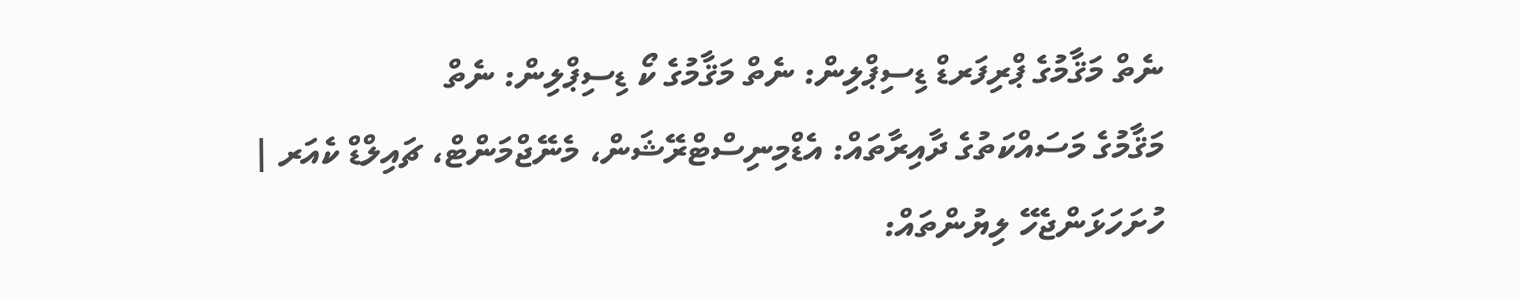ނެތް މަޤާމުގެ ޕްރިފަރޑް ޑިސިޕްލިން: ނެތް މަޤާމުގެ ކޯ ޑިސިޕްލިން: ނެތް
މަޤާމުގެ މަސައްކަތުގެ ދާއިރާތައް: އެޑްމިނިސްޓްރޭޝަން، މެނޭޖްމަންޓް، ޗައިލްޑް ކެއަރ |
ހުށަހަޅަންޖެހޭ ލިޔުންތައް: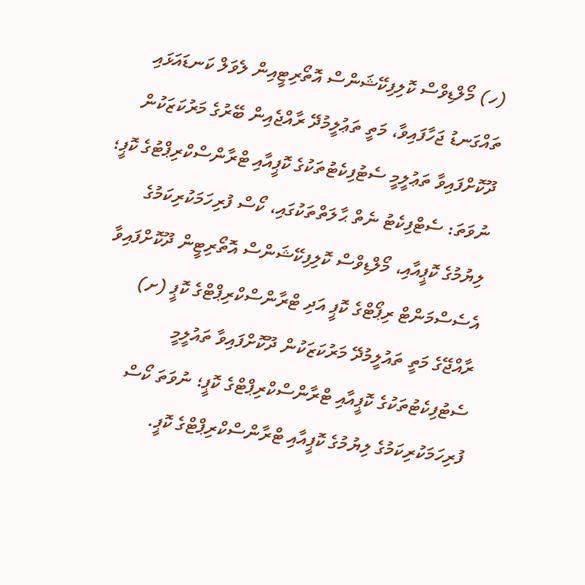(ހ) މޯލްޑިވްސް ކޮލިފިކޭޝަންސް އޮތޯރިޓީއިން ލެވަލް ކަނޑައަޅައި ތައްގަނޑު ޖަހާފައިވާ، މަތީ ތަޢުލީމުދޭ ރާއްޖެއިން ބޭރުގެ މަރުކަޒަކުން ދޫކޮށްފައިވާ ތަޢުލީމީ ސެޓުފިކެޓުތަކުގެ ކޮޕީއާއި ޓްރާންސްކްރިޕްޓުގެ ކޮޕީ؛ ނުވަތަ: ސެޓްފިކެޓު ނެތް ޙާލަތްތަކުގައި، ކޯސް ފުރިހަމަކުރިކަމުގެ ލިޔުމުގެ ކޮޕީއާއި، މޯލްޑިވްސް ކޮލިފިކޭޝަންސް އޮތޯރިޓީން ދޫކޮށްފައިވާ އެސެސްމަންޓް ރިޕޯޓްގެ ކޮޕީ އަދި ޓްރާންސްކްރިޕްޓްގެ ކޮޕީ (ށ) ރާއްޖޭގެ މަތީ ތައުލީމުދޭ މަރުކަޒަކުން ދޫކޮށްފައިވާ ތައުލީމީ ސެޓުފިކެޓުތަކުގެ ކޮޕީއާއި ޓްރާންސްކްރިޕްޓްގެ ކޮޕީ؛ ނުވަތަ ކޯސް ފުރިހަމަކުރިކަމުގެ ލިޔުމުގެ ކޮޕީއާއި ޓްރާންސްކްރިޕްޓްގެ ކޮޕީ.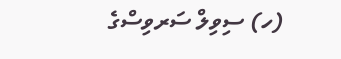(ހ) ސިވިލް ސަރވިސްގެ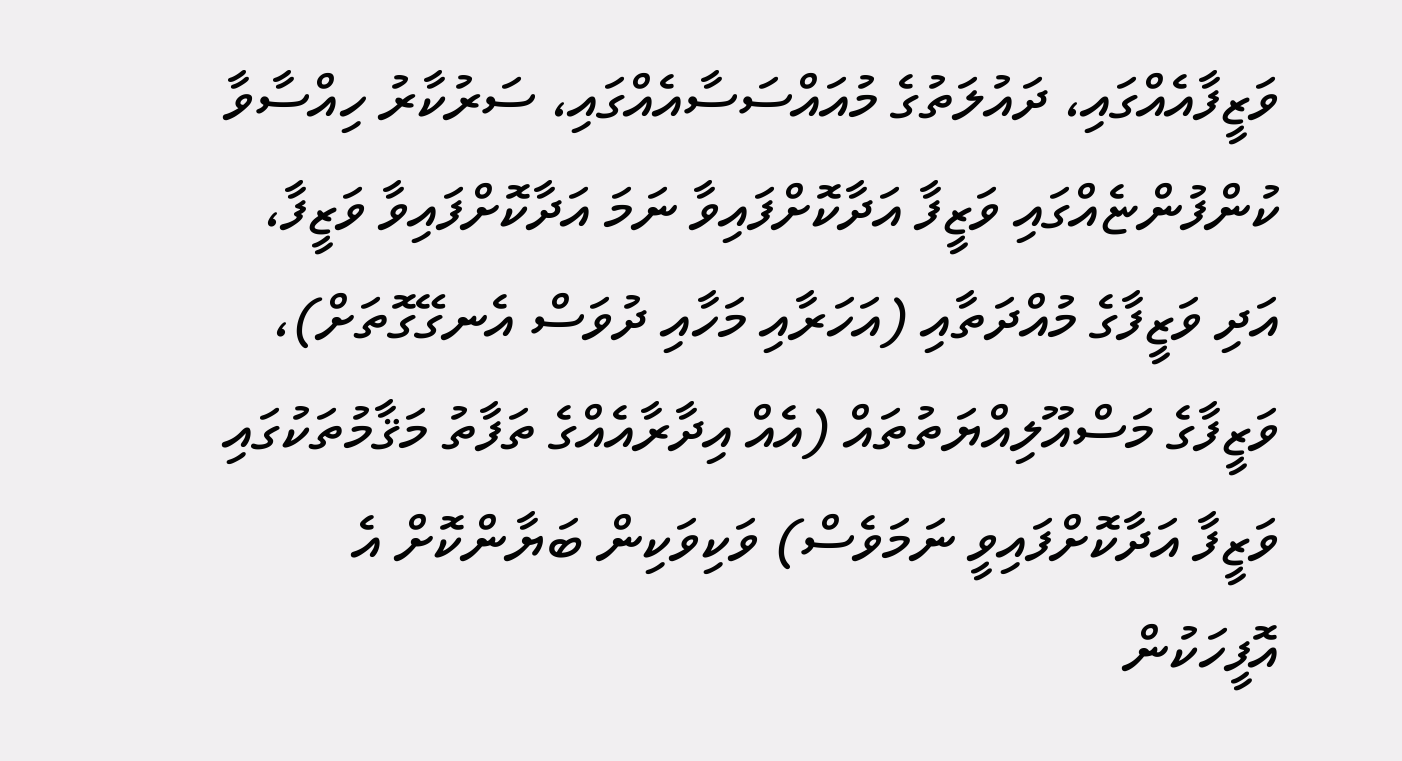ވަޒީފާއެއްގައި، ދައުލަތުގެ މުއައްސަސާއެއްގައި، ސަރުކާރު ހިއްސާވާ ކުންފުންޏެއްގައި ވަޒީފާ އަދާކޮށްފައިވާ ނަމަ އަދާކޮށްފައިވާ ވަޒީފާ، އަދި ވަޒީފާގެ މުއްދަތާއި (އަހަރާއި މަހާއި ދުވަސް އެނގޭގޮތަށް)، ވަޒީފާގެ މަސްއޫލިއްޔަތުތައް (އެއް އިދާރާއެއްގެ ތަފާތު މަޤާމުތަކުގައި ވަޒީފާ އަދާކޮށްފައިވީ ނަމަވެސް) ވަކިވަކިން ބަޔާންކޮށް އެ އޮފީހަކުން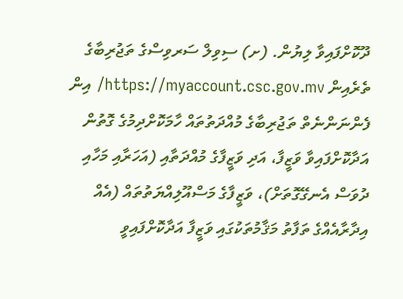ދޫކޮށްފައިވާ ލިޔުން. (ށ) ސިވިލް ސަރވިސްގެ ތަޖުރިބާގެ ތެރެއިން https://myaccount.csc.gov.mv/ އިން ފެންނަންނެތް ތަޖުރިބާގެ މުއްދަތުތައް ހާމަކޮށްދިމުގެ ގޮތުން އަދާކޮށްފައިވާ ވަޒީފާ، އަދި ވަޒީފާގެ މުއްދަތާއި (އަހަރާއި މަހާއި ދުވަސް އެނގޭގޮތަށް)، ވަޒީފާގެ މަސްއޫލިއްޔަތުތައް (އެއް އިދާރާއެއްގެ ތަފާތު މަޤާމުތަކުގައި ވަޒީފާ އަދާކޮށްފައިވީ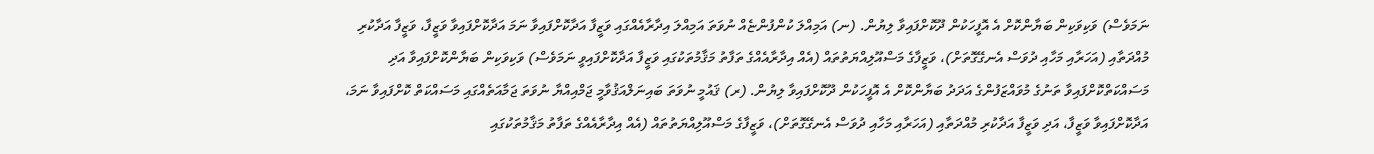ނަމަވެސް) ވަކިވަކިން ބަޔާންކޮށް އެ އޮފީހަކުން ދޫކޮށްފައިވާ ލިޔުން. (ނ) އަމިއްލަ ކުންފުންޏެއް ނުވަތަ އަމިއްލަ އިދާރާއެއްގައި ވަޒީފާ އަދާކޮށްފައިވާ ނަމަ އަދާކޮށްފައިވާ ވަޒީފާ، ވަޒީފާ އަދާކުރި މުއްދަތާއި (އަހަރާއި މަހާއި ދުވަސް އެނގޭގޮތަށް)، ވަޒީފާގެ މަސްއޫލިއްޔަތުތައް (އެއް އިދާރާއެއްގެ ތަފާތު މަޤާމުތަކުގައި ވަޒީފާ އަދާކޮށްފައިވީ ނަމަވެސް) ވަކިވަކިން ބަޔާންކޮށްފައިވާ އަދި މަސައްކަތްކޮށްފައިވާ ތަނުގެ މުވައްޒަފުންގެ އަދަދު ބަޔާންކޮށް އެ އޮފީހަކުން ދޫކޮށްފައިވާ ލިޔުން. (ރ) ޤައުމީ ނުވަތަ ބައިނަލްއަޤުވާމީ ޖަމްއިއްޔާ ނުވަތަ ޖަމާއަތެއްގައި މަސައްކަތް ކޮށްފައިވާ ނަމަ، އަދާކޮށްފައިވާ ވަޒީފާ، އަދި ވަޒީފާ އަދާކުރި މުއްދަތާއި (އަހަރާއި މަހާއި ދުވަސް އެނގޭގޮތަށް)، ވަޒީފާގެ މަސްއޫލިއްޔަތުތައް (އެއް އިދާރާއެއްގެ ތަފާތު މަޤާމުތަކުގައި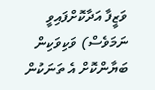ވަޒީފާ އަދާކޮށްފައިވީ ނަމަވެސް) ވަކިވަކިން ބަޔާންކޮށް އެ ތަނަކުން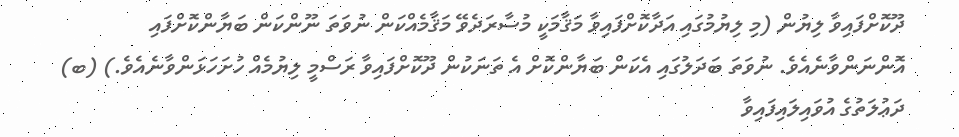ދޫކޮށްފައިވާ ލިޔުން (މި ލިޔުމުގައި އަދާކޮށްފައިވާ މަޤާމަކީ މުސާރަދެވޭ މަޤާމެއްކަން ނުވަތަ ނޫންކަން ބަޔާންކޮށްފައި އޮންނަންވާނެއެވެ. ނުވަތަ ބަދަލުގައި އެކަން ބަޔާންކޮށް އެ ތަނަކުން ދޫކޮށްފައިވާ ރަސްމީ ލިޔުމެއް ހުށަހަޅަންވާނެއެވެ.) (ބ) ދަޢުލަތުގެ އުވައިލައިފައިވާ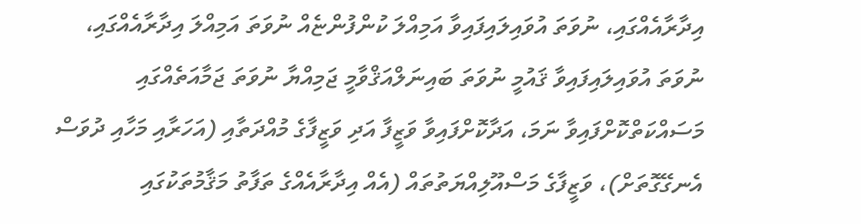އިދާރާއެއްގައި، ނުވަތަ އުވައިލައިފައިވާ އަމިއްލަ ކުންފުންޏެއް ނުވަތަ އަމިއްލަ އިދާރާއެއްގައި، ނުވަތަ އުވައިލައިފައިވާ ޤައުމީ ނުވަތަ ބައިނަލްއަޤްވާމީ ޖަމިއްޔާ ނުވަތަ ޖަމާއަތެއްގައި މަސައްކަތްކޮށްފައިވާ ނަމަ، އަދާކޮށްފައިވާ ވަޒީފާ އަދި ވަޒީފާގެ މުއްދަތާއި (އަހަރާއި މަހާއި ދުވަސް އެނގޭގޮތަށް)، ވަޒީފާގެ މަސްއޫލިއްޔަތުތައް (އެއް އިދާރާއެއްގެ ތަފާތު މަޤާމުތަކުގައި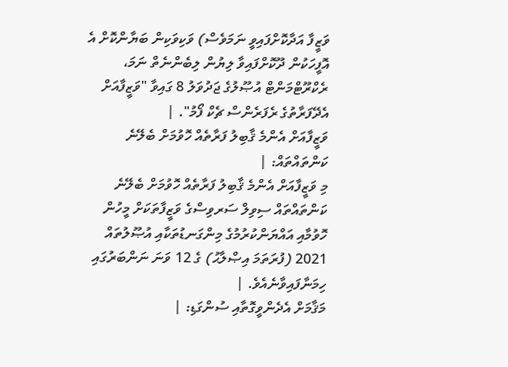ވަޒީފާ އަދާކޮށްފައިވީ ނަމަވެސް) ވަކިވަކިން ބަޔާންކޮށް އެ އޮފީހަކުން ދޫކޮށްފައިވާ ލިޔުން ލިބެންނެތް ނަމަ، ރެކްރޫޓްމަންޓް އުޞޫލުގެ ޖަދުވަލު 8 ގައިވާ "ވަޒީފާއަށް އެދޭފަރާތުގެ ރެފަރެންސް ޗެކް ފޯމު". |
ވަޒީފާއަށް އެންމެ ޤާބިލު ފަރާތެއް ހޮވުމަށް ބެލޭނެ ކަންތައްތައް: |
މި ވަޒީފާއަށް އެންމެ ޤާބިލު ފަރާތެއް ހޮވުމަށް ބެލޭނެ ކަންތައްތައް ސިވިލް ސަރވިސްގެ ވަޒީފާތަކަށް މީހުން ހޮވުމާއި އައްޔަންކުރުމުގެ މިންގަނޑުތަކާއި އުޞޫލުތައް 2021 (ފުރަތަމަ އިޞްލާޙު) ގެ 12 ވަނަ ނަންބަރުގައި ހިމަނާފައިވާނެއެވެ. |
މަޤާމަށް އެދެންވީގޮތާއި ސުންގަޑި: |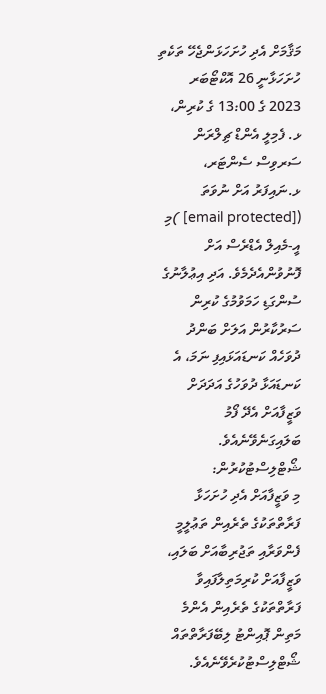މަޤާމަށް އެދި ހުށަހަޅަންޖެހޭ ތަކެތި ހުށަހަޅާނީ 26 އޮކްޓޯބަރ 2023 ގެ 13:00 ގެ ކުރިން، ޅ. ފެމިލީ އެންޑް ޗިލްރަން ސަރވިސް ސެންޓަރ، ޅ.ނައިފަރު އަށް ނުވަތަ ([email protected] )މި އީ-މެއިލް އެޑްރެސް އަށް ފޮނުވުންއެދެމެވެ. އަދި އިޢުލާނުގެ ސުންގަޑި ހަމަވުމުގެ ކުރިން ސަރުކާރުން އަލަށް ބަންދު ދުވަހެއް ކަނޑައަޅައިފި ނަމަ، އެ ކަނޑައަޅާ ދުވަހުގެ އަދަދަށް ވަޒީފާއަށް އެދޭ ފޯމު ބަލައިގަނެވޭނެއެވެ.
ޝޯޓްލިސްޓުކުރުން:
މި ވަޒީފާއަށް އެދި ހުށަހަޅާ ފަރާތްތަކުގެ ތެރެއިން ތަޢުލީމީ ފެންވަރާއި ތަޖުރިބާއަށް ބަލައި، ވަޒީފާއަށް ކުރިމަތިލާފައިވާ ފަރާތްތަކުގެ ތެރެއިން އެންމެ މަތިން ޕޮއިންޓު ލިބޭފަރާތްތައް ޝޯޓްލިސްޓުކުރެވޭނެއެވެ.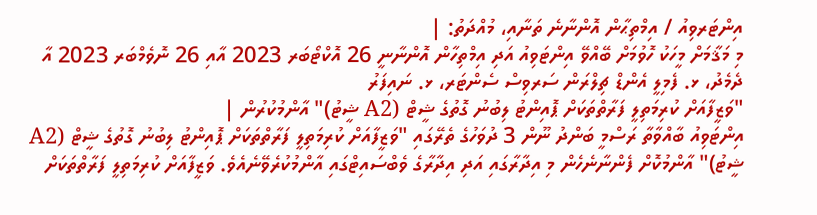އިންޓަރވިއު / އިމްތިޙާން އޮންނާނެ ތަނާއި، މުއްދަތު: |
މި މަޤާމަށް މީހަކު ހޮވުމަށް ބޭއްވޭ އިންޓަވިއު އަދި އިމްތިހާން އޮންނާނީ 26 އޮކްޓޯބަރ 2023 އާއި 26 ނޮވެމްބަރ 2023 އާ ދެމެދު، ޅ. ފެމިލީ އެންޑް ޗިލްރަން ސަރވިސް ސެންޓަރ، ޅ. ނައިފަރު
"ވަޒީފާއަށް ކުރިމަތިލީ ފަރާތްތަކަށް ޕޮއިންޓު ލިބުނު ގޮތުގެ ޝީޓް (A2 ޝީޓު)" އާންމުކުރުން |
އިންޓަވިއު ބާއްވާތާ ރަސްމީ ބަންދު ނޫން 3 ދުވަހުގެ ތެރޭގައި "ވަޒީފާއަށް ކުރިމަތިލީ ފަރާތްތަކަށް ޕޮއިންޓު ލިބުނު ގޮތުގެ ޝީޓް (A2 ޝީޓު)" އާންމުކޮށް ފެންނާނެހެން މި އިދާރާގައި އަދި އިދާރާގެ ވެބްސައިޓްގައި އާންމުކުރެވޭނެއެވެ. ވަޒީފާއަށް ކުރިމަތިލީ ފަރާތްތަކަށް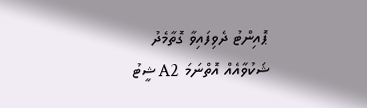ޕޮއިންޓު ދެވިފައިވާ ގޮތާމެދު ޝަކުވާއެއް އޮތްނަމަ A2 ޝީޓު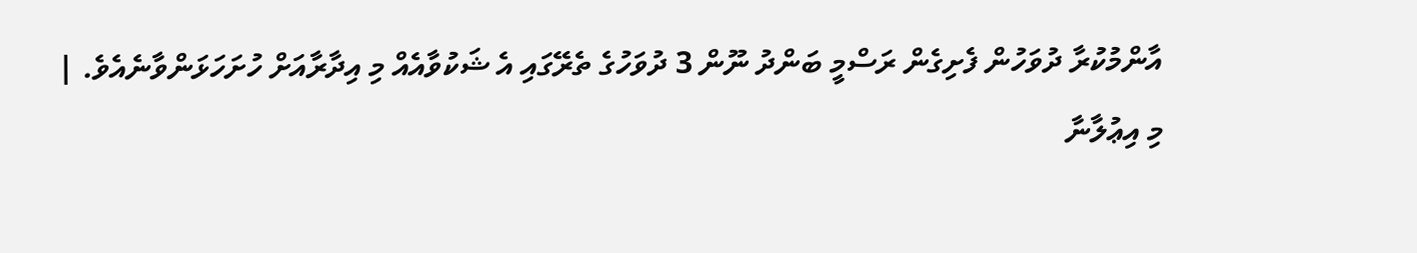އާންމުކުރާ ދުވަހުން ފެށިގެން ރަސްމީ ބަންދު ނޫން 3 ދުވަހުގެ ތެރޭގައި އެ ޝަކުވާއެއް މި އިދާރާއަށް ހުށަހަޅަންވާނެއެވެ. |
މި އިޢުލާނާ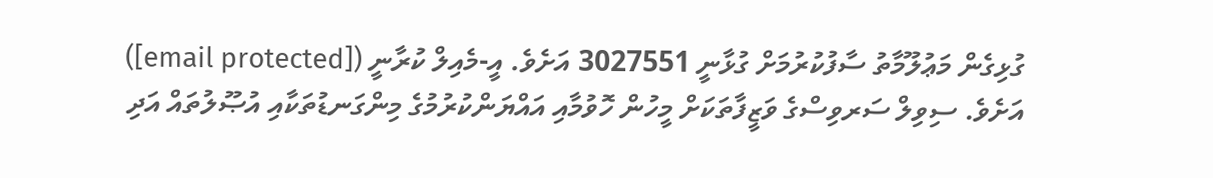ގުޅިގެން މަޢުލޫމާތު ސާފުކުރުމަށް ގުޅާނީ 3027551 އަށެވެ. އީ-މެއިލް ކުރާނީ ([email protected]) އަށެވެ. ސިވިލް ސަރވިސްގެ ވަޒީފާތަކަށް މީހުން ހޮވުމާއި އައްޔަންކުރުމުގެ މިންގަނޑުތަކާއި އުޞޫލުތައް އަދި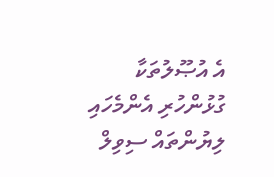އެ އުޞޫލުތަކާ ގުޅުންހުރި އެންމެހައި ލިޔުންތައް ސިވިލް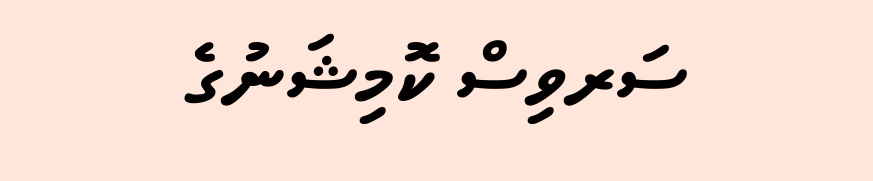ސަރވިސް ކޮމިޝަނުގެ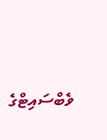ވެބްސައިޓްގެ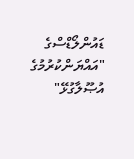ޑައުންލޯޑްސްގެ "އައްޔަންކުރުމުގެ އުޞޫލާގުޅޭ"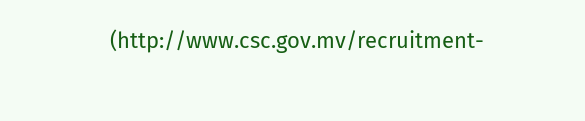(http://www.csc.gov.mv/recruitment-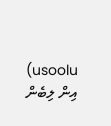usoolu) އިން ލިބެން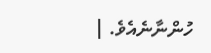ހުންނާނެއެވެ. |